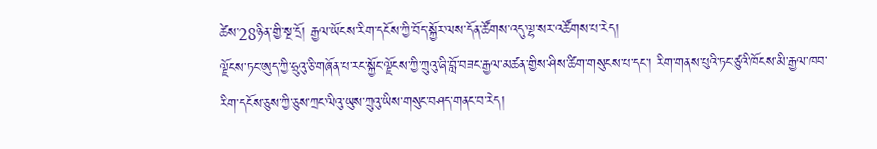ཚེས་28ཉིན་གྱི་སྔ་དྲོ། རྒྱལ་ཡོངས་རིག་དངོས་ཀྱི་བོད་སྐྱོར་ལས་དོན་ཚོགས་འདུ་ལྷ་སར་འཚོགས་པ་རེད།
ལྗོངས་ཏང་ཨུད་ཀྱི་ཧྲུའུ་ཅི་གཞོན་པ་རང་སྐྱོང་ལྗོངས་ཀྱི་ཀྲུའུ་ཞི་བློ་བཟང་རྒྱལ་མཚན་གྱིས་ཤིས་ཚིག་གསུངས་པ་དང་། རིག་གནས་པུའི་ཏང་ཙུའི་ཁོངས་མི་རྒྱལ་ཁབ་རིག་དངོས་ཅུས་ཀྱི་ཅུས་ཀྲང་ལིའུ་ཡུས་ཀྲུའུ་ཡིས་གསུང་བཤད་གནང་བ་རེད།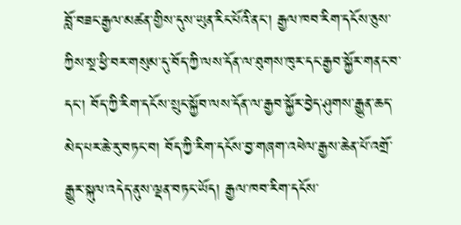བློ་བཟང་རྒྱལ་མཚན་གྱིས་དུས་ཡུན་རིང་པོའི་ནང་། རྒྱལ་ཁབ་རིག་དངོས་ཅུས་ཀྱིས་སྔ་ཕྱི་བར་གསུམ་དུ་བོད་ཀྱི་ལས་དོན་ལ་ཐུགས་ཁུར་དང་རྒྱབ་སྐྱོར་གནང་བ་དང་། བོད་ཀྱི་རིག་དངོས་སྲུང་སྐྱོབ་ལས་དོན་ལ་རྒྱབ་སྐྱོར་བྱེད་ཤུགས་རྒྱུན་ཆད་མེད་པར་ཆེ་རུ་བཏང་བ། བོད་ཀྱི་རིག་དངོས་བྱ་གཞག་འཕེལ་རྒྱས་ཆེན་པོ་འགྲོ་རྒྱུར་སྐུལ་འདེད་ནུས་ལྡན་བཏང་ཡོད། རྒྱལ་ཁབ་རིག་དངོས་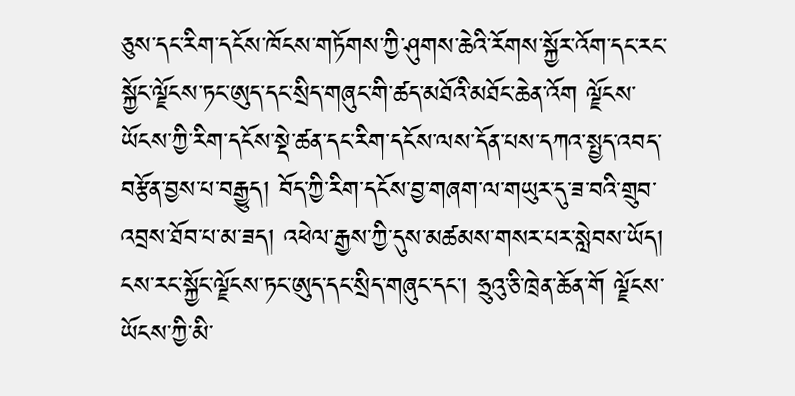ཅུས་དང་རིག་དངོས་ཁོངས་གཏོགས་ཀྱི་ཤུགས་ཆེའི་རོགས་སྐྱོར་འོག་དང་རང་སྐྱོང་ལྗོངས་ཏང་ཨུད་དང་སྲིད་གཞུང་གི་ཚད་མཐོའི་མཐོང་ཆེན་འོག ལྗོངས་ཡོངས་ཀྱི་རིག་དངོས་སྡེ་ཚན་དང་རིག་དངོས་ལས་དོན་པས་དཀའ་སྤྱད་འབད་བརྩོན་བྱས་པ་བརྒྱུད། བོད་ཀྱི་རིག་དངོས་བྱ་གཞག་ལ་གཡུར་དུ་ཟ་བའི་གྲུབ་འབྲས་ཐོབ་པ་མ་ཟད། འཕེལ་རྒྱས་ཀྱི་དུས་མཚམས་གསར་པར་སླེབས་ཡོད། ངས་རང་སྐྱོང་ལྗོངས་ཏང་ཨུད་དང་སྲིད་གཞུང་དང་། ཧྲུའུ་ཅི་ཁྲེན་ཆོན་གོ ལྗོངས་ཡོངས་ཀྱི་མི་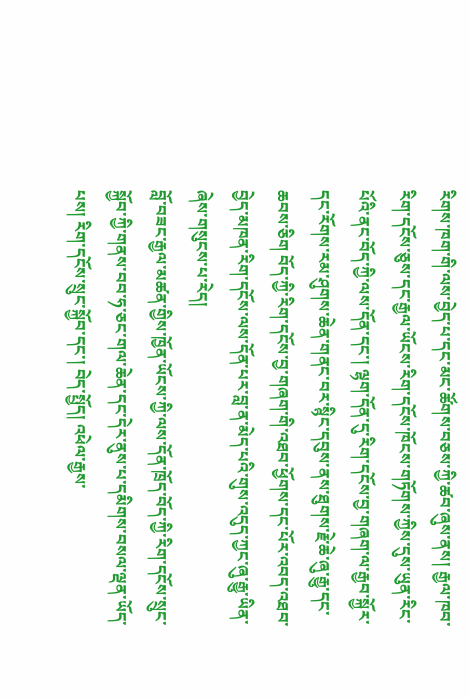རིགས་ཁག་གི་ལས་བྱེད་པ་དང་མང་ཚོགས་བཅས་ཀྱི་ཚབ་ཞུས་ནས། རྒྱལ་ཁབ་རིག་དངོས་ཅུས་དང་རྒྱལ་ཡོངས་རིག་དངོས་ཁོངས་གཏོགས་ཀྱིས་དུས་ཡུན་རིང་པོའི་ནང་བོད་ཀྱི་ལས་དོན་དང་། ལྷག་དོན་དུ་རིག་དངོས་བྱ་གཞག་ལ་རྒྱབ་སྐྱོར་དང་རོགས་རམ་ཤུགས་ཆེན་གནང་བར་སྙིང་དབུས་ནས་ཐུགས་རྗེ་ཆེ་ཞུ་རྒྱུ་དང་ཆབས་ཅིག བོད་ཀྱི་རིག་དངོས་བྱ་གཞག་གི་འཐབ་ཕྱོགས་དང་པོར་འབད་འཐབ་བྱེད་མཁན་རིག་དངོས་ལས་དོན་པར་བླ་ན་མེད་པའི་གུས་འདུད་ཀྱང་ཞུ་རྒྱུ་ཡིན་ཞེས་གསུངས་པ་རེད།
བློ་བཟང་རྒྱལ་མཚན་གྱིས་ཁྱོན་ཡོངས་ཀྱི་ལས་དོན་ཁྲོད་བོད་ཀྱི་རིག་དངོས་སྲུང་སྐྱོབ་ཀྱི་གནས་བབ་ཧ་ཅང་གལ་ཆེན་དང་དེར་ནུས་པ་དམིགས་བསལ་ལྡན་ཡོད་པས། རིག་དངོས་སྲུང་སྐྱོབ་དང་། བེད་སྤྱོད། འཕེལ་རྒྱས་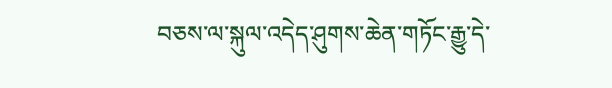བཅས་ལ་སྐུལ་འདེད་ཤུགས་ཆེན་གཏོང་རྒྱུ་དེ་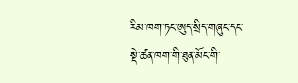རིམ་ཁག་ཏང་ཨུད་སྲིད་གཞུང་དང་སྡེ་ཚན་ཁག་གི་ཐུན་མོང་གི་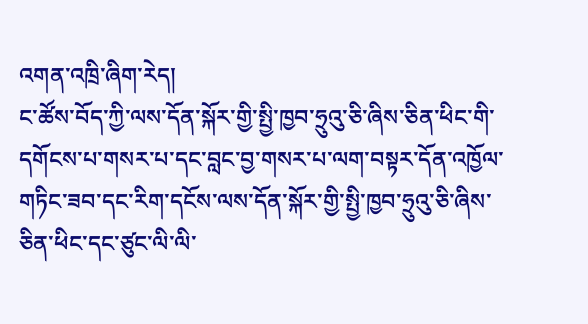འགན་འཁྲི་ཞིག་རེད།
ང་ཚོས་བོད་ཀྱི་ལས་དོན་སྐོར་གྱི་སྤྱི་ཁྱབ་ཧྲུའུ་ཅི་ཞིས་ཅིན་ཕིང་གི་དགོངས་པ་གསར་པ་དང་བླང་བྱ་གསར་པ་ལག་བསྟར་དོན་འཁྱོལ་གཏིང་ཟབ་དང་རིག་དངོས་ལས་དོན་སྐོར་གྱི་སྤྱི་ཁྱབ་ཧྲུའུ་ཅི་ཞིས་ཅིན་ཕིང་དང་ཙུང་ལི་ལི་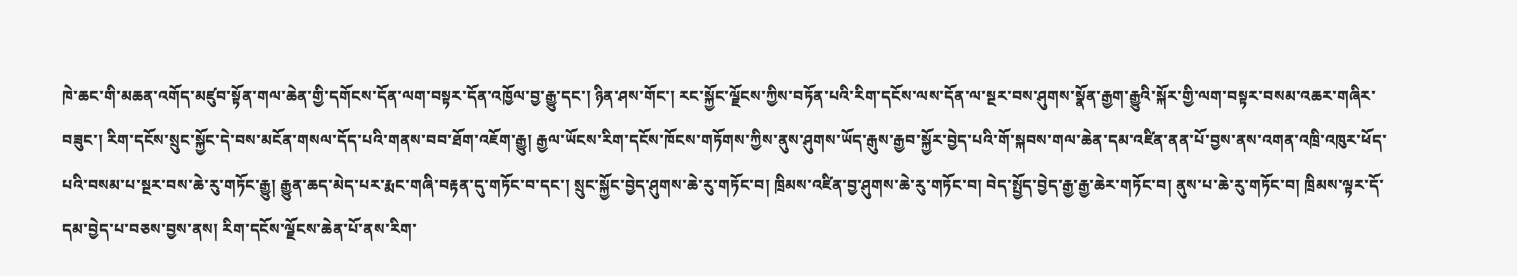ཁེ་ཆང་གི་མཆན་འགོད་མཛུབ་སྟོན་གལ་ཆེན་གྱི་དགོངས་དོན་ལག་བསྟར་དོན་འཁྱོལ་བྱ་རྒྱུ་དང་། ཉིན་ཤས་གོང་། རང་སྐྱོང་ལྗོངས་ཀྱིས་བཏོན་པའི་རིག་དངོས་ལས་དོན་ལ་སྔར་བས་ཤུགས་སྣོན་རྒྱག་རྒྱུའི་སྐོར་གྱི་ལག་བསྟར་བསམ་འཆར་གཞིར་བཟུང་། རིག་དངོས་སྲུང་སྐྱོང་དེ་བས་མངོན་གསལ་དོད་པའི་གནས་བབ་ཐོག་འཇོག་རྒྱུ། རྒྱལ་ཡོངས་རིག་དངོས་ཁོངས་གཏོགས་ཀྱིས་ནུས་ཤུགས་ཡོད་རྒུས་རྒྱབ་སྐྱོར་བྱེད་པའི་གོ་སྐབས་གལ་ཆེན་དམ་འཛིན་ནན་པོ་བྱས་ནས་འགན་འཁྲི་འཁུར་ཕོད་པའི་བསམ་པ་སྔར་བས་ཆེ་རུ་གཏོང་རྒྱུ། རྒྱུན་ཆད་མེད་པར་རྨང་གཞི་བརྟན་དུ་གཏོང་བ་དང་། སྲུང་སྐྱོང་བྱེད་ཤུགས་ཆེ་རུ་གཏོང་བ། ཁྲིམས་འཛིན་བྱ་ཤུགས་ཆེ་རུ་གཏོང་བ། བེད་སྤྱོད་བྱེད་རྒྱ་རྒྱ་ཆེར་གཏོང་བ། ནུས་པ་ཆེ་རུ་གཏོང་བ། ཁྲིམས་ལྟར་དོ་དམ་བྱེད་པ་བཅས་བྱས་ནས། རིག་དངོས་ལྗོངས་ཆེན་པོ་ནས་རིག་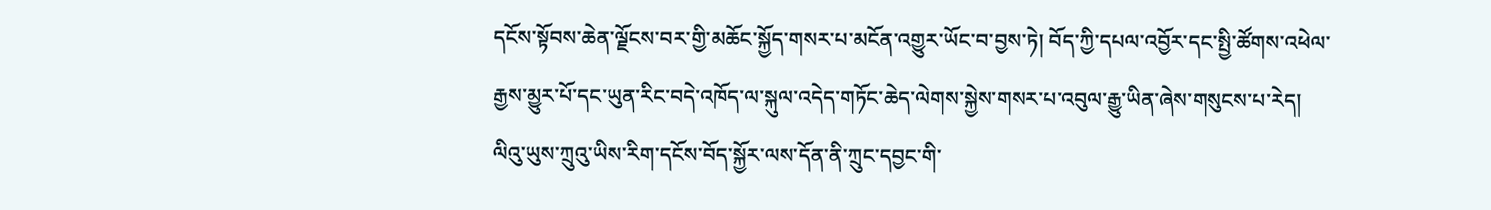དངོས་སྟོབས་ཆེན་ལྗོངས་བར་གྱི་མཆོང་སྐྱོད་གསར་པ་མངོན་འགྱུར་ཡོང་བ་བྱས་ཏེ། བོད་ཀྱི་དཔལ་འབྱོར་དང་སྤྱི་ཚོགས་འཕེལ་རྒྱས་མྱུར་པོ་དང་ཡུན་རིང་བདེ་འཁོད་ལ་སྐུལ་འདེད་གཏོང་ཆེད་ལེགས་སྐྱེས་གསར་པ་འབུལ་རྒྱུ་ཡིན་ཞེས་གསུངས་པ་རེད།
ལིའུ་ཡུས་ཀྲུའུ་ཡིས་རིག་དངོས་བོད་སྐྱོར་ལས་དོན་ནི་ཀྲུང་དབྱང་གི་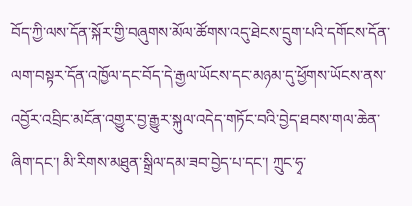བོད་ཀྱི་ལས་དོན་སྐོར་གྱི་བཞུགས་མོལ་ཚོགས་འདུ་ཐེངས་དྲུག་པའི་དགོངས་དོན་ལག་བསྟར་དོན་འཁྱོལ་དང་བོད་དེ་རྒྱལ་ཡོངས་དང་མཉམ་དུ་ཕྱོགས་ཡོངས་ནས་འབྱོར་འབྲིང་མངོན་འགྱུར་བྱ་རྒྱུར་སྐུལ་འདེད་གཏོང་བའི་བྱེད་ཐབས་གལ་ཆེན་ཞིག་དང་། མི་རིགས་མཐུན་སྒྲིལ་དམ་ཟབ་བྱེད་པ་དང་། ཀྲུང་ཧྭ་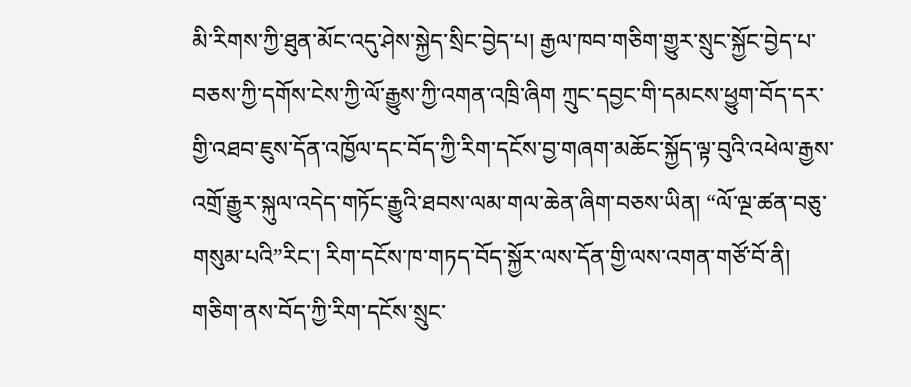མི་རིགས་ཀྱི་ཐུན་མོང་འདུ་ཤེས་སྐྱེད་སྲིང་བྱེད་པ། རྒྱལ་ཁབ་གཅིག་གྱུར་སྲུང་སྐྱོང་བྱེད་པ་བཅས་ཀྱི་དགོས་ངེས་ཀྱི་ལོ་རྒྱུས་ཀྱི་འགན་འཁྲི་ཞིག ཀྲུང་དབྱང་གི་དམངས་ཕྱུག་བོད་དར་གྱི་འཐབ་ཇུས་དོན་འཁྱོལ་དང་བོད་ཀྱི་རིག་དངོས་བྱ་གཞག་མཆོང་སྐྱོད་ལྟ་བུའི་འཕེལ་རྒྱས་འགྲོ་རྒྱུར་སྐུལ་འདེད་གཏོང་རྒྱུའི་ཐབས་ལམ་གལ་ཆེན་ཞིག་བཅས་ཡིན། “ལོ་ལྔ་ཚན་བཅུ་གསུམ་པའི”རིང་། རིག་དངོས་ཁ་གཏད་བོད་སྐྱོར་ལས་དོན་གྱི་ལས་འགན་གཙོ་བོ་ནི། གཅིག་ནས་བོད་ཀྱི་རིག་དངོས་སྲུང་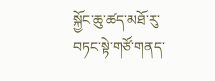སྐྱོང་ཆུ་ཚད་མཐོ་རུ་བཏང་སྟེ་གཙོ་གནད་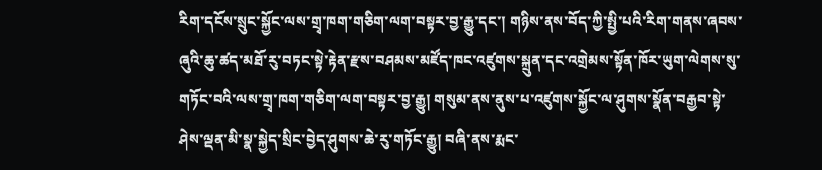རིག་དངོས་སྲུང་སྐྱོང་ལས་གྲྭ་ཁག་གཅིག་ལག་བསྟར་བྱ་རྒྱུ་དང་། གཉིས་ནས་བོད་ཀྱི་སྤྱི་པའི་རིག་གནས་ཞབས་ཞུའི་ཆུ་ཚད་མཐོ་རུ་བཏང་སྟེ་རྟེན་རྫས་བཤམས་མཛོད་ཁང་འཛུགས་སྐྲུན་དང་འགྲེམས་སྟོན་ཁོར་ཡུག་ལེགས་སུ་གཏོང་བའི་ལས་གྲྭ་ཁག་གཅིག་ལག་བསྟར་བྱ་རྒྱུ། གསུམ་ནས་ནུས་པ་འཛུགས་སྐྱོང་ལ་ཤུགས་སྣོན་བརྒྱབ་སྟེ་ཤེས་ལྡན་མི་སྣ་སྐྱེད་སྲིང་བྱེད་ཤུགས་ཆེ་རུ་གཏོང་རྒྱུ། བཞི་ནས་རྨང་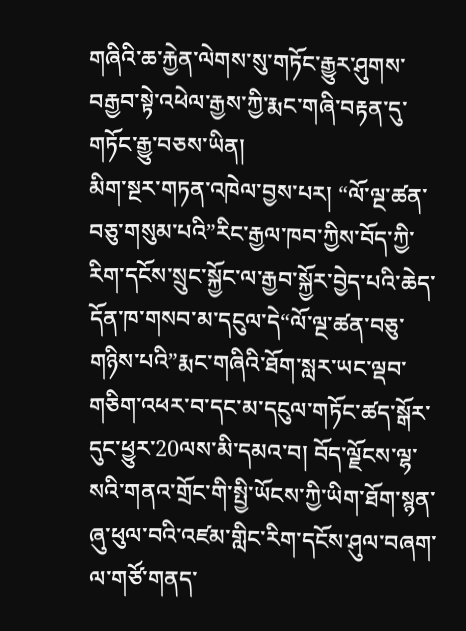གཞིའི་ཆ་རྐྱེན་ལེགས་སུ་གཏོང་རྒྱུར་ཤུགས་བརྒྱབ་སྟེ་འཕེལ་རྒྱས་ཀྱི་རྨང་གཞི་བརྟན་དུ་གཏོང་རྒྱུ་བཅས་ཡིན།
མིག་སྔར་གཏན་འཁེལ་བྱས་པར། “ལོ་ལྔ་ཚན་བཅུ་གསུམ་པའི”རིང་རྒྱལ་ཁབ་ཀྱིས་བོད་ཀྱི་རིག་དངོས་སྲུང་སྐྱོང་ལ་རྒྱབ་སྐྱོར་བྱེད་པའི་ཆེད་དོན་ཁ་གསབ་མ་དངུལ་དེ“ལོ་ལྔ་ཚན་བཅུ་གཉིས་པའི”རྨང་གཞིའི་ཐོག་སླར་ཡང་ལྡབ་གཅིག་འཕར་བ་དང་མ་དངུལ་གཏོང་ཚད་སྒོར་དུང་ཕྱུར་20ལས་མི་དམའ་བ། བོད་ལྗོངས་ལྷ་སའི་གནའ་གྲོང་གི་སྤྱི་ཡོངས་ཀྱི་ཡིག་ཐོག་སྙན་ཞུ་ཕུལ་བའི་འཛམ་གླིང་རིག་དངོས་ཤུལ་བཞག་ལ་གཙོ་གནད་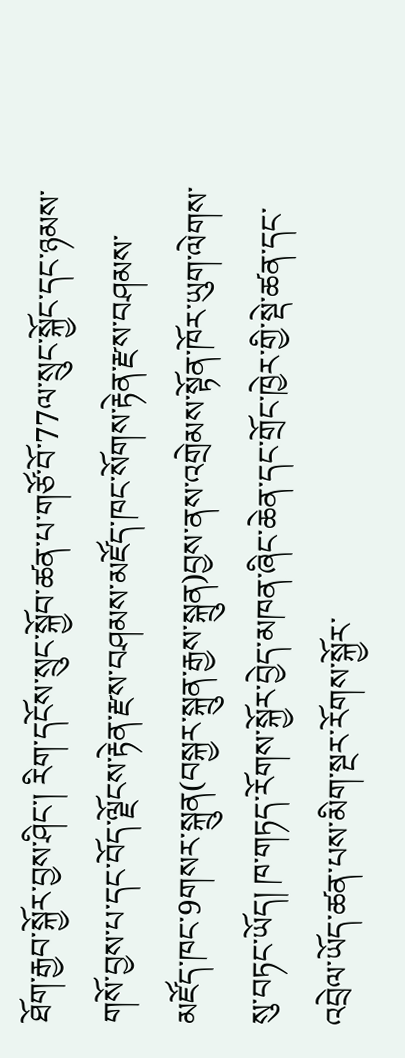ཐོག་རྒྱབ་སྐྱོར་བྱས་ཤིང་། རིག་དངོས་སྲུང་སྐྱོབ་ཚན་པ་གཙོ་བོ་77ལ་སྲུང་སྐྱོང་དང་ཉམས་གསོ་བྱས་པ་དང་བོད་ལྗོངས་རྟེན་རྫས་བཤམས་མཛོད་ཁང་སོགས་རྟེན་རྫས་བཤམས་མཛོད་ཁང་9གསར་སྐྲུན(བསྐྱར་སྐྲུན་རྒྱས་སྐྲུན)བྱས་ནས་འགྲེམས་སྟོན་ཁོར་ཡུག་ལེགས་སུ་བཏང་ཡོད། ཁ་གཏད་རོགས་སྐྱོར་བྱེད་མཁན་ཞིང་ཆེན་དང་གྲོང་ཁྱེར་གྱི་སྡེ་ཚན་དང་འབྲེལ་ཡོད་ཚན་པས་མིག་སྔར་རོགས་སྐྱོར་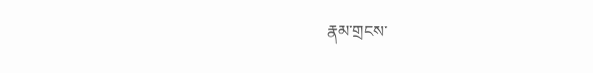རྣམ་གྲངས་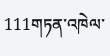111གཏན་འཁེལ་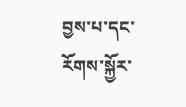བྱས་པ་དང་རོགས་སྐྱོར་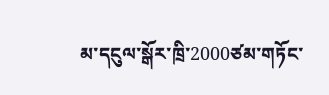མ་དངུལ་སྒོར་ཁྲི་2000ཙམ་གཏོང་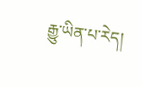རྒྱུ་ཡིན་པ་རེད།